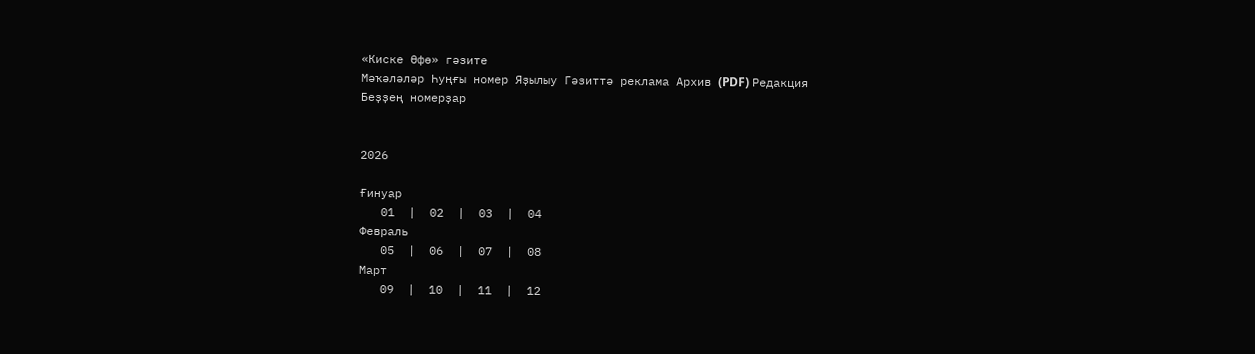«Киске Өфө» гәзите
Мәҡәләләр Һуңғы номер Яҙылыу Гәзиттә реклама Архив (PDF) Редакция
Беҙҙең номерҙар


2026

Ғинуар
   01  |  02  |  03  |  04
Февраль
   05  |  06  |  07  |  08
Март
   09  |  10  |  11  |  12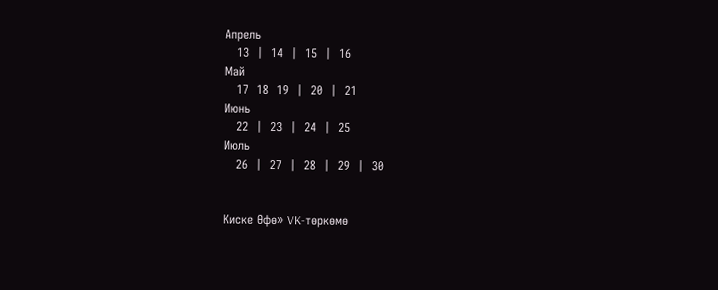Апрель
   13  |  14  |  15  |  16
Май
   17  18  19  |  20  |  21
Июнь
   22  |  23  |  24  |  25
Июль
   26  |  27  |  28  |  29  |  30


Киске Өфө» VK-төркөмө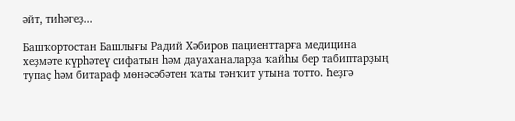әйт, тиһәгеҙ...

Башҡортостан Башлығы Радий Хәбиров пациенттарға медицина хеҙмәте күрһәтеү сифатын һәм дауаханаларҙа ҡайһы бер табиптарҙың тупаҫ һәм битараф мөнәсәбәтен ҡаты тәнҡит утына тотто. Һеҙгә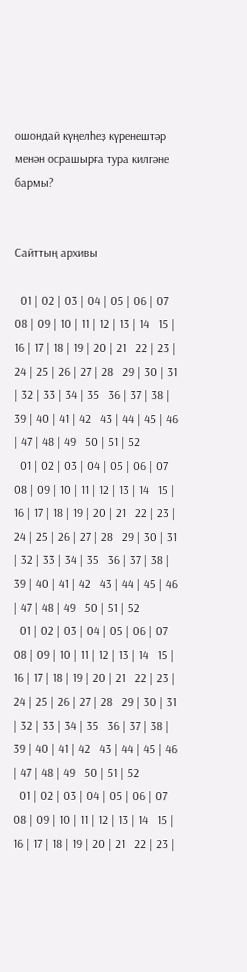ошондай күңелһеҙ күренештәр менән осрашырға тура килгәне бармы?


Сайттың архивы

  01 | 02 | 03 | 04 | 05 | 06 | 07   08 | 09 | 10 | 11 | 12 | 13 | 14   15 | 16 | 17 | 18 | 19 | 20 | 21   22 | 23 | 24 | 25 | 26 | 27 | 28   29 | 30 | 31 | 32 | 33 | 34 | 35   36 | 37 | 38 | 39 | 40 | 41 | 42   43 | 44 | 45 | 46 | 47 | 48 | 49   50 | 51 | 52
  01 | 02 | 03 | 04 | 05 | 06 | 07   08 | 09 | 10 | 11 | 12 | 13 | 14   15 | 16 | 17 | 18 | 19 | 20 | 21   22 | 23 | 24 | 25 | 26 | 27 | 28   29 | 30 | 31 | 32 | 33 | 34 | 35   36 | 37 | 38 | 39 | 40 | 41 | 42   43 | 44 | 45 | 46 | 47 | 48 | 49   50 | 51 | 52
  01 | 02 | 03 | 04 | 05 | 06 | 07   08 | 09 | 10 | 11 | 12 | 13 | 14   15 | 16 | 17 | 18 | 19 | 20 | 21   22 | 23 | 24 | 25 | 26 | 27 | 28   29 | 30 | 31 | 32 | 33 | 34 | 35   36 | 37 | 38 | 39 | 40 | 41 | 42   43 | 44 | 45 | 46 | 47 | 48 | 49   50 | 51 | 52
  01 | 02 | 03 | 04 | 05 | 06 | 07   08 | 09 | 10 | 11 | 12 | 13 | 14   15 | 16 | 17 | 18 | 19 | 20 | 21   22 | 23 |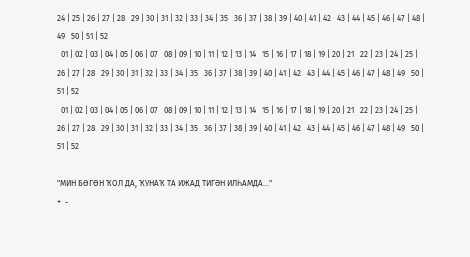24 | 25 | 26 | 27 | 28   29 | 30 | 31 | 32 | 33 | 34 | 35   36 | 37 | 38 | 39 | 40 | 41 | 42   43 | 44 | 45 | 46 | 47 | 48 | 49   50 | 51 | 52
  01 | 02 | 03 | 04 | 05 | 06 | 07   08 | 09 | 10 | 11 | 12 | 13 | 14   15 | 16 | 17 | 18 | 19 | 20 | 21   22 | 23 | 24 | 25 | 26 | 27 | 28   29 | 30 | 31 | 32 | 33 | 34 | 35   36 | 37 | 38 | 39 | 40 | 41 | 42   43 | 44 | 45 | 46 | 47 | 48 | 49   50 | 51 | 52
  01 | 02 | 03 | 04 | 05 | 06 | 07   08 | 09 | 10 | 11 | 12 | 13 | 14   15 | 16 | 17 | 18 | 19 | 20 | 21   22 | 23 | 24 | 25 | 26 | 27 | 28   29 | 30 | 31 | 32 | 33 | 34 | 35   36 | 37 | 38 | 39 | 40 | 41 | 42   43 | 44 | 45 | 46 | 47 | 48 | 49   50 | 51 | 52

"МИН БӨГӨН ҠОЛ ДА, ҠУНАҠ ТА ИЖАД ТИГӘН ИЛҺАМДА..."
+  -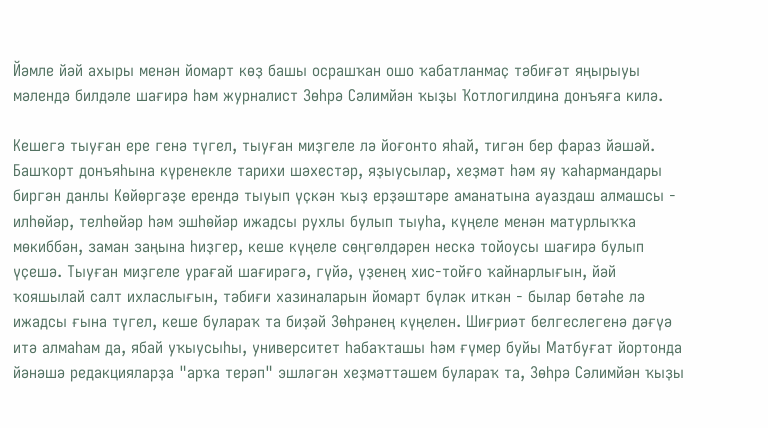Йәмле йәй ахыры менән йомарт көҙ башы осрашҡан ошо ҡабатланмаҫ тәбиғәт яңырыуы мәлендә билдәле шағирә һәм журналист Зөһрә Сәлимйән ҡыҙы Ҡотлогилдина донъяға килә.

Кешегә тыуған ере генә түгел, тыуған миҙгеле лә йоғонто яһай, тигән бер фараз йәшәй. Башҡорт донъяһына күренекле тарихи шәхестәр, яҙыусылар, хеҙмәт һәм яу ҡаһармандары биргән данлы Көйөргәҙе ерендә тыуып үҫкән ҡыҙ ерҙәштәре аманатына ауаздаш алмашсы - илһөйәр, телһөйәр һәм эшһөйәр ижадсы рухлы булып тыуһа, күңеле менән матурлыҡҡа мөкиббән, заман заңына һиҙгер, кеше күңеле сөңгөлдәрен нескә тойоусы шағирә булып үҫешә. Тыуған миҙгеле урағай шағирәгә, гүйә, үҙенең хис-тойғо ҡайнарлығын, йәй ҡояшылай салт ихласлығын, тәбиғи хазиналарын йомарт бүләк иткән - былар бөтәһе лә ижадсы ғына түгел, кеше булараҡ та биҙәй Зөһрәнең күңелен. Шиғриәт белгеслегенә дәғүә итә алмаһам да, ябай уҡыусыһы, университет һабаҡташы һәм ғүмер буйы Матбуғат йортонда йәнәшә редакцияларҙа "арҡа терәп" эшләгән хеҙмәттәшем булараҡ та, Зөһрә Сәлимйән ҡыҙы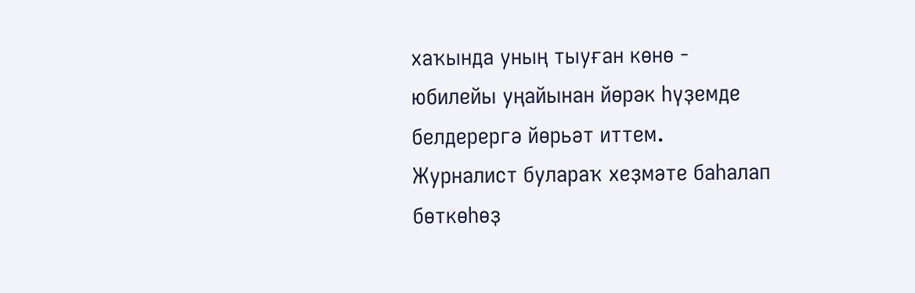хаҡында уның тыуған көнө - юбилейы уңайынан йөрәк һүҙемде белдерергә йөрьәт иттем.
Журналист булараҡ хеҙмәте баһалап бөткөһөҙ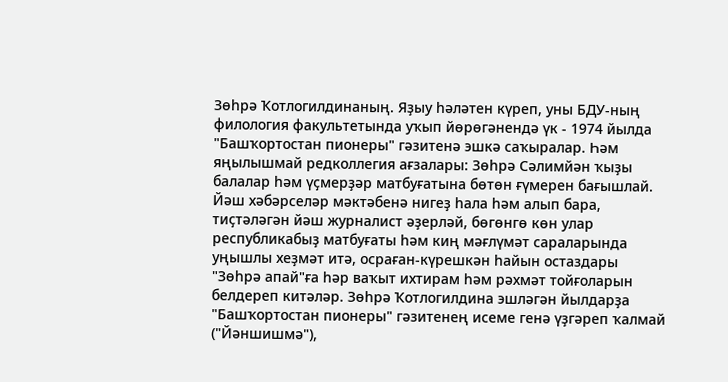Зөһрә Ҡотлогилдинаның. Яҙыу һәләтен күреп, уны БДУ-ның филология факультетында уҡып йөрөгәнендә үк - 1974 йылда "Башҡортостан пионеры" гәзитенә эшкә саҡыралар. Һәм яңылышмай редколлегия ағзалары: Зөһрә Сәлимйән ҡыҙы балалар һәм үҫмерҙәр матбуғатына бөтөн ғүмерен бағышлай. Йәш хәбәрселәр мәктәбенә нигеҙ һала һәм алып бара, тиҫтәләгән йәш журналист әҙерләй, бөгөнгө көн улар республикабыҙ матбуғаты һәм киң мәғлүмәт сараларында уңышлы хеҙмәт итә, осраған-күрешкән һайын остаздары "Зөһрә апай"ға һәр ваҡыт ихтирам һәм рәхмәт тойғоларын белдереп китәләр. Зөһрә Ҡотлогилдина эшләгән йылдарҙа "Башҡортостан пионеры" гәзитенең исеме генә үҙгәреп ҡалмай ("Йәншишмә"),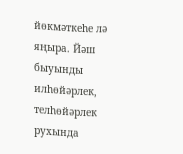йөкмәткеһе лә яңыра. Йәш быуынды илһөйәрлек, телһөйәрлек рухында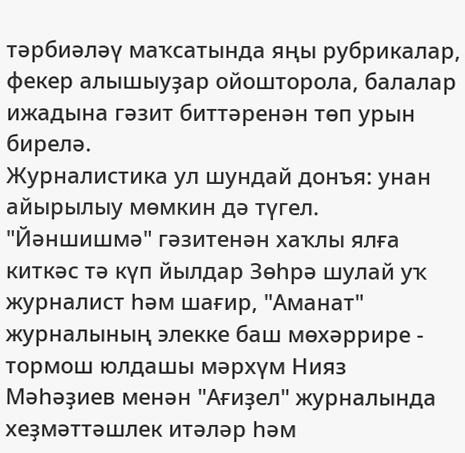тәрбиәләү маҡсатында яңы рубрикалар, фекер алышыуҙар ойошторола, балалар ижадына гәзит биттәренән төп урын бирелә.
Журналистика ул шундай донъя: унан айырылыу мөмкин дә түгел. "Йәншишмә" гәзитенән хаҡлы ялға киткәс тә күп йылдар Зөһрә шулай уҡ журналист һәм шағир, "Аманат" журналының элекке баш мөхәррире - тормош юлдашы мәрхүм Нияз Мәһәҙиев менән "Ағиҙел" журналында хеҙмәттәшлек итәләр һәм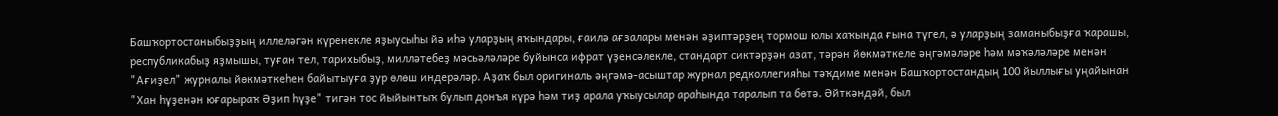Башҡортостаныбыҙҙың иллеләгән күренекле яҙыусыһы йә иһә уларҙың яҡындары, ғаилә ағзалары менән әҙиптәрҙең тормош юлы хаҡында ғына түгел, ә уларҙың заманыбыҙға ҡарашы, республикабыҙ яҙмышы, туған тел, тарихыбыҙ, милләтебеҙ мәсьәләләре буйынса ифрат үҙенсәлекле, стандарт сиктәрҙән азат, тәрән йөкмәткеле әңгәмәләре һәм мәҡәләләре менән "Ағиҙел" журналы йөкмәткеһен байытыуға ҙур өлөш индерәләр. Аҙаҡ был оригиналь әңгәмә-асыштар журнал редколлегияһы тәҡдиме менән Башҡортостандың 100 йыллығы уңайынан "Хан һүҙенән юғарыраҡ Әҙип һүҙе" тигән тос йыйынтыҡ булып донъя күрә һәм тиҙ арала уҡыусылар араһында таралып та бөтә. Әйткәндәй, был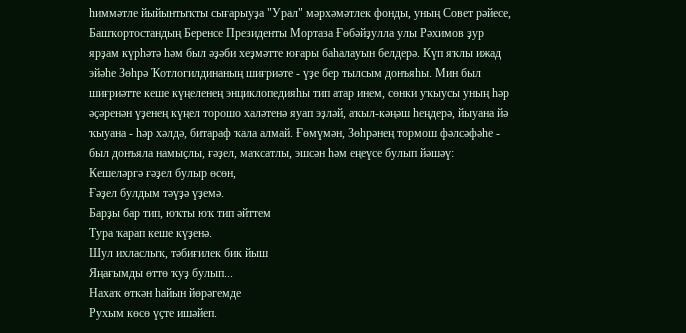һиммәтле йыйынтыҡты сығарыуҙа "Урал" мәрхәмәтлек фонды, уның Совет рәйесе, Башҡортостандың Беренсе Президенты Мортаза Ғөбәйҙулла улы Рәхимов ҙур ярҙам күрһәтә һәм был әҙәби хеҙмәтте юғары баһалауын белдерә. Күп яҡлы ижад эйәһе Зөһрә Ҡотлогилдинаның шиғриәте - үҙе бер тылсым донъяһы. Мин был шиғриәтте кеше күңеленең энциклопедияһы тип атар инем, сөнки уҡыусы уның һәр әҫәренән үҙенең күңел торошо халәтенә яуап эҙләй, аҡыл-кәңәш һеңдерә, йыуана йә ҡыуана - һәр хәлдә, битараф ҡала алмай. Ғөмүмән, Зөһрәнең тормош фәлсәфәһе - был донъяла намыҫлы, ғәҙел, маҡсатлы, эшсән һәм еңеүсе булып йәшәү:
Кешеләргә ғәҙел булыр өсөн,
Ғәҙел булдым тәүҙә үҙемә.
Барҙы бар тип, юҡты юҡ тип әйттем
Тура ҡарап кеше күҙенә.
Шул ихласлыҡ, тәбиғилек бик йыш
Яңағымды өттө ҡуҙ булып...
Нахаҡ өткән һайын йөрәгемде
Рухым көсө үҫте ишәйеп.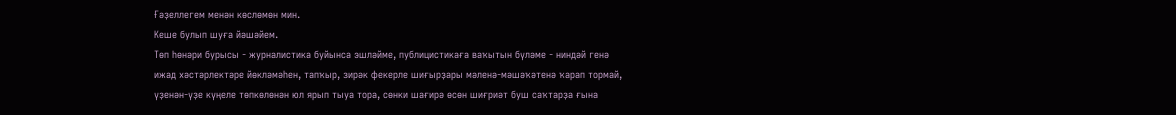Ғәҙеллегем менән көслөмөн мин.
Кеше булып шуға йәшәйем.
Төп һөнәри бурысы - журналистика буйынса эшләйме, публицистикаға ваҡытын бүләме - ниндәй генә ижад хәстәрлектәре йөкләмәһен, тапҡыр, зирәк фекерле шиғырҙары мәленә-мәшәҡәтенә ҡарап тормай, үҙенән-үҙе күңеле төпкөлөнән юл ярып тыуа тора, сөнки шағирә өсөн шиғриәт буш саҡтарҙа ғына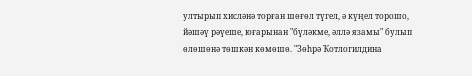ултырып хисләнә торған шөғөл түгел, ә күңел торошо, йәшәү рәүеше, юғарынан "бүләкме, әллә язамы" булып өлөшөнә төшкән көмөшө. "Зөһрә Ҡотлогилдина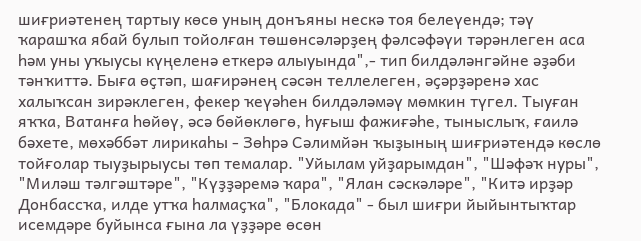шиғриәтенең тартыу көсө уның донъяны нескә тоя белеүендә; тәү ҡарашҡа ябай булып тойолған төшөнсәләрҙең фәлсәфәүи тәрәнлеген аса һәм уны уҡыусы күңеленә еткерә алыуында",- тип билдәләнгәйне әҙәби тәнҡиттә. Быға өҫтәп, шағирәнең сәсән теллелеген, әҫәрҙәренә хас халыҡсан зирәклеген, фекер ҡеүәһен билдәләмәү мөмкин түгел. Тыуған яҡҡа, Ватанға һөйөү, әсә бөйөклөгө, һуғыш фажиғәһе, тыныслыҡ, ғаилә бәхете, мөхәббәт лирикаһы - Зөһрә Сәлимйән ҡыҙының шиғриәтендә көслө тойғолар тыуҙырыусы төп темалар. "Уйылам уйҙарымдан", "Шәфәҡ нуры", "Миләш тәлгәштәре", "Күҙҙәремә ҡара", "Ялан сәскәләре", "Китә ирҙәр Донбассҡа, илде утҡа һалмаҫҡа", "Блокада" - был шиғри йыйынтыҡтар исемдәре буйынса ғына ла үҙҙәре өсөн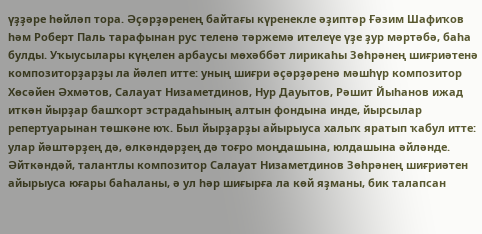үҙҙәре һөйләп тора. Әҫәрҙәренең байтағы күренекле әҙиптәр Ғәзим Шафиҡов һәм Роберт Паль тарафынан рус теленә тәржемә ителеүе үҙе ҙур мәртәбә, баһа булды. Уҡыусылары күңелен арбаусы мөхәббәт лирикаһы Зөһрәнең шиғриәтенә композиторҙарҙы ла йәлеп итте: уның шиғри әҫәрҙәренә мәшһүр композитор Хөсәйен Әхмәтов, Салауат Низаметдинов, Нур Дауытов, Рәшит Йыһанов ижад иткән йырҙар башҡорт эстрадаһының алтын фондына инде, йырсылар репертуарынан төшкәне юҡ. Был йырҙарҙы айырыуса халыҡ яратып ҡабул итте: улар йәштәрҙең дә, өлкәндәрҙең дә тоғро моңдашына, юлдашына әйләнде. Әйткәндәй, талантлы композитор Салауат Низаметдинов Зөһрәнең шиғриәтен айырыуса юғары баһаланы, ә ул һәр шиғырға ла көй яҙманы, бик талапсан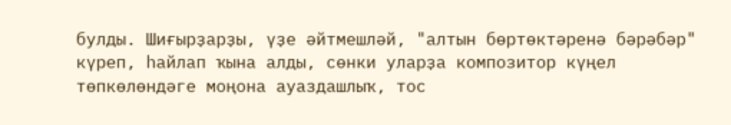булды. Шиғырҙарҙы, үҙе әйтмешләй, "алтын бөртөктәренә бәрәбәр" күреп, һайлап ҡына алды, сөнки уларҙа композитор күңел төпкөлөндәге моңона ауаздашлыҡ, тос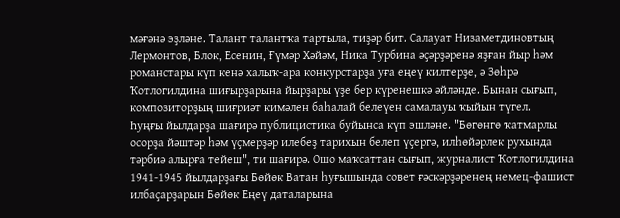мәғәнә эҙләне. Талант талантҡа тартыла, тиҙәр бит. Салауат Низаметдиновтың Лермонтов, Блок, Есенин, Ғүмәр Хәйәм, Ника Турбина әҫәрҙәренә яҙған йыр һәм романстары күп кенә халыҡ-ара конкурстарҙа уға еңеү килтерҙе, ә Зөһрә Ҡотлогилдина шиғырҙарына йырҙары үҙе бер күренешкә әйләнде. Бынан сығып, композиторҙың шиғриәт кимәлен баһалай белеүен самалауы ҡыйын түгел.
Һуңғы йылдарҙа шағирә публицистика буйынса күп эшләне. "Бөгөнгө ҡатмарлы осорҙа йәштәр һәм үҫмерҙәр илебеҙ тарихын белеп үҫергә, илһөйәрлек рухында тәрбиә алырға тейеш", ти шағирә. Ошо маҡсаттан сығып, журналист Ҡотлогилдина 1941-1945 йылдарҙағы Бөйөк Ватан һуғышында совет ғәскәрҙәренең немец-фашист илбаҫарҙарын Бөйөк Еңеү даталарына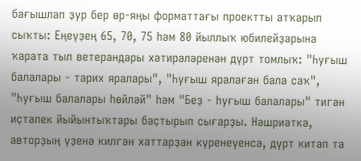бағышлап ҙур бер өр-яңы форматтағы проектты атҡарып сыҡты: Еңеүҙең 65, 70, 75 һәм 80 йыллыҡ юбилейҙарына ҡарата тыл ветерандары хәтирәләренән дүрт томлыҡ: "Һуғыш балалары - тарих яралары", "Һуғыш яралаған бала саҡ", "Һуғыш балалары һөйләй" һәм "Беҙ - һуғыш балалары" тигән иҫтәлек йыйынтыҡтары баҫтырып сығарҙы. Нәшриәткә, авторҙың үҙенә килгән хаттарҙан күренеүенсә, дүрт китап та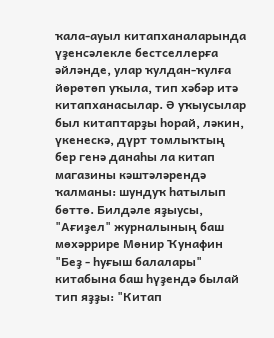ҡала-ауыл китапханаларында үҙенсәлекле бестселлерға әйләнде, улар ҡулдан-ҡулға йөрөтөп уҡыла, тип хәбәр итә китапханасылар. Ә уҡыусылар был китаптарҙы һорай, ләкин, үкенескә, дүрт томлыҡтың бер генә данаһы ла китап магазины кәштәләрендә ҡалманы: шундуҡ һатылып бөттө. Билдәле яҙыусы, "Ағиҙел" журналының баш мөхәррире Мөнир Ҡунафин "Беҙ - һуғыш балалары" китабына баш һүҙендә былай тип яҙҙы: "Китап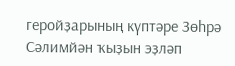геройҙарының күптәре Зөһрә Сәлимйән ҡыҙын эҙләп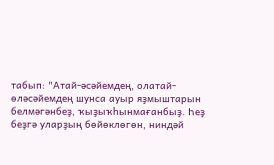табып: "Атай-әсәйемдең, олатай-өләсәйемдең шунса ауыр яҙмыштарын белмәгәнбеҙ, ҡыҙыҡһынмағанбыҙ. Һеҙ беҙгә уларҙың бөйөклөгөн, ниндәй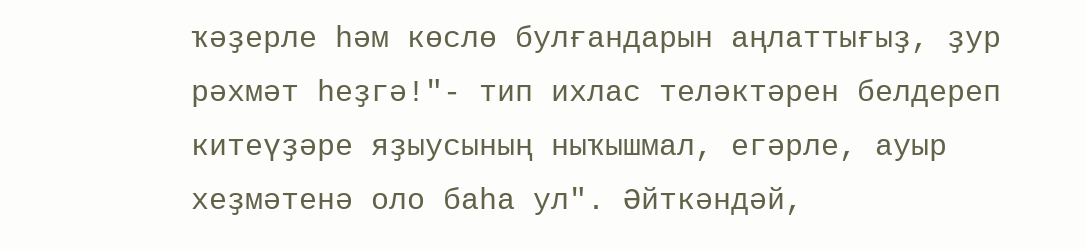ҡәҙерле һәм көслө булғандарын аңлаттығыҙ, ҙур рәхмәт һеҙгә!"- тип ихлас теләктәрен белдереп китеүҙәре яҙыусының ныҡышмал, егәрле, ауыр хеҙмәтенә оло баһа ул". Әйткәндәй,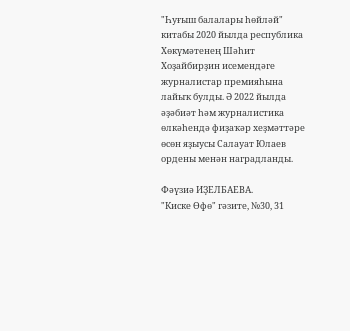"Һуғыш балалары һөйләй" китабы 2020 йылда республика Хөкүмәтенең Шәһит Хоҙайбирҙин исемендәге журналистар премияһына лайыҡ булды. Ә 2022 йылда әҙәбиәт һәм журналистика өлкәһендә фиҙаҡәр хеҙмәттәре өсөн яҙыусы Салауат Юлаев ордены менән наградланды.

Фәүзиә ИҘЕЛБАЕВА.
"Киске Өфө" гәзите, №30, 31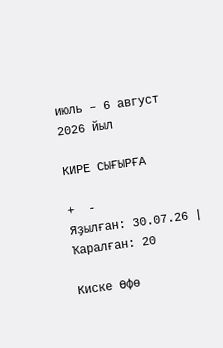июль – 6 август 2026 йыл

КИРЕ СЫҒЫРҒА

+  -
Яҙылған: 30.07.26 | Ҡаралған: 20

Киске Өфө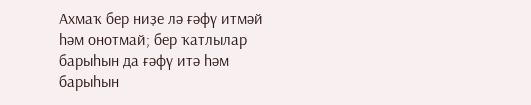Ахмаҡ бер ниҙе лә ғәфү итмәй һәм онотмай; бер ҡатлылар барыһын да ғәфү итә һәм барыһын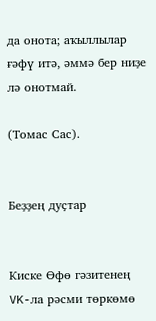да онота; аҡыллылар ғәфү итә, әммә бер ниҙе лә онотмай.

(Томас Сас).


Беҙҙең дуҫтар


Киске Өфө гәзитенең VK-ла рәсми төркөмө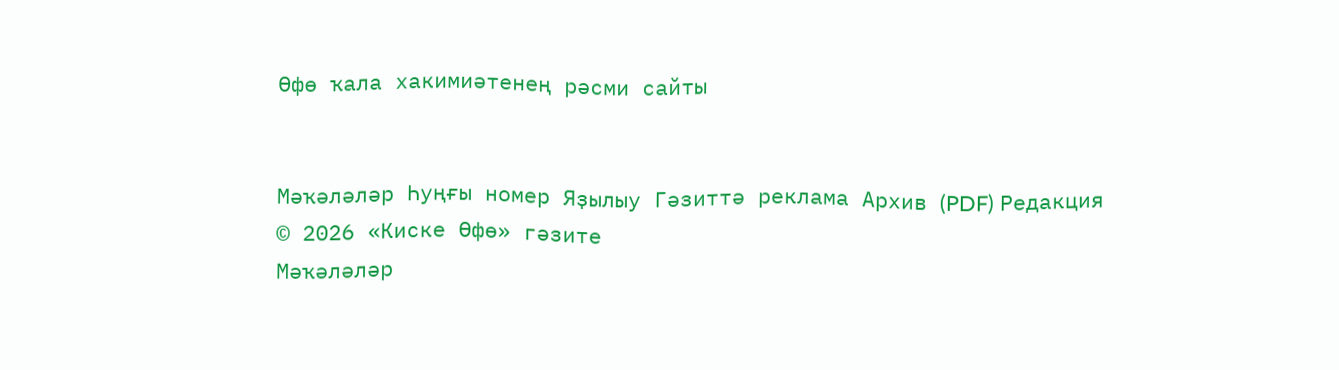Өфө ҡала хакимиәтенең рәсми сайты


Мәҡәләләр Һуңғы номер Яҙылыу Гәзиттә реклама Архив (PDF) Редакция
© 2026 «Киске Өфө» гәзите
Мәҡәләләр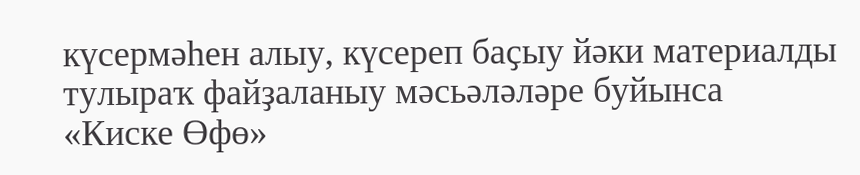күсермәһен алыу, күсереп баҫыу йәки материалды тулыраҡ файҙаланыу мәсьәләләре буйынса «Киске Өфө»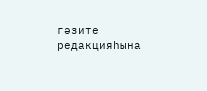гәзите редакцияһына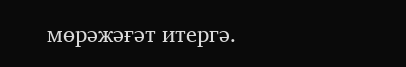мөрәжәғәт итергә.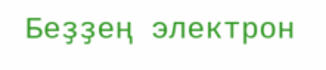Беҙҙең электрон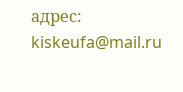адрес: kiskeufa@mail.ru